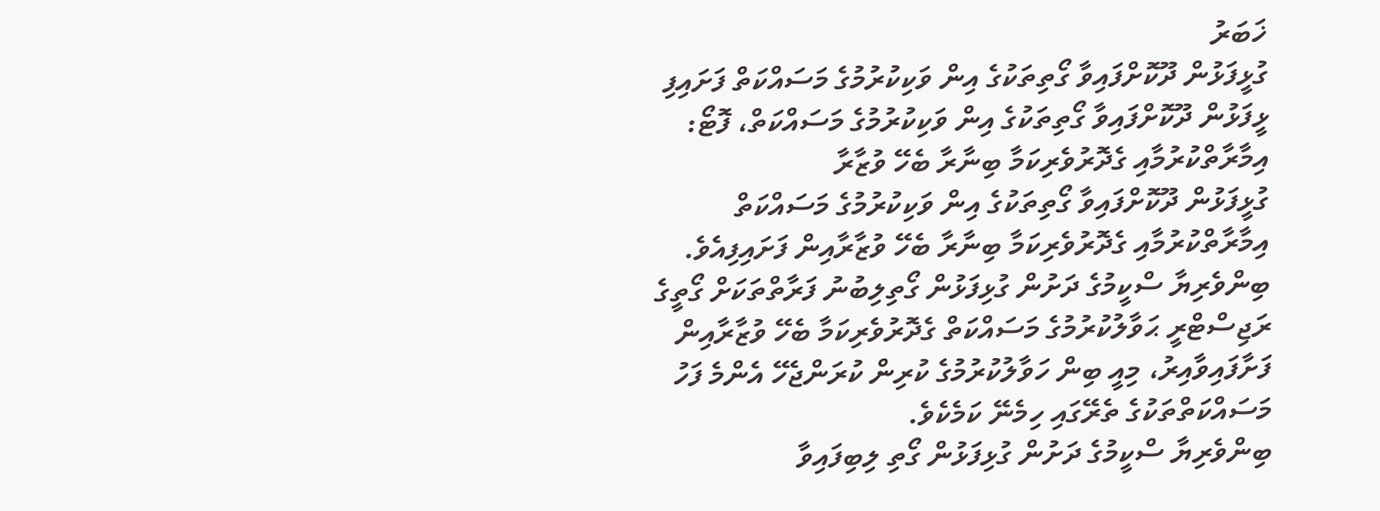ޚަބަރު
ގުޅީފަޅުން ދޫކޮށްފައިވާ ގޯތިތަކުގެ އިން ވަކިކުރުމުގެ މަސައްކަތް ފަށައިފި
ޅީފަޅުން ދޫކޮށްފައިވާ ގޯތިތަކުގެ އިން ވަކިކުރުމުގެ މަސައްކަތް، ފޮޓޯ: އިމާރާތްކުރުމާއި ގެދޮރުވެރިކަމާ ބިނާރާ ބެހޭ ވުޒާރާ
ގުޅީފަޅުން ދޫކޮށްފައިވާ ގޯތިތަކުގެ އިން ވަކިކުރުމުގެ މަސައްކަތް އިމާރާތްކުރުމާއި ގެދޮރުވެރިކަމާ ބިނާރާ ބެހޭ ވުޒާރާއިން ފަށައިފިއެވެ.
ބިންވެރިޔާ ސްކީމުގެ ދަށުން ގުޅިފަޅުން ގޯތިލިބުނު ފަރާތްތަކަށް ގޯތީގެ ރަޖިސްޓްރީ ޙަވާލުކުރުމުގެ މަސައްކަތް ގެދޮރުވެރިކަމާ ބެހޭ ވުޒާރާއިން ފަށާފައިވާއިރު، މިއީ ބިން ހަވާލުކުރުމުގެ ކުރިން ކުރަންޖެހޭ އެންމެ ފަހު މަސައްކަތްތަކުގެ ތެރޭގައި ހިމެނޭ ކަމެކެވެ.
ބިންވެރިޔާ ސްކީމުގެ ދަށުން ގުޅިފަޅުން ގޯތި ލިބިފައިވާ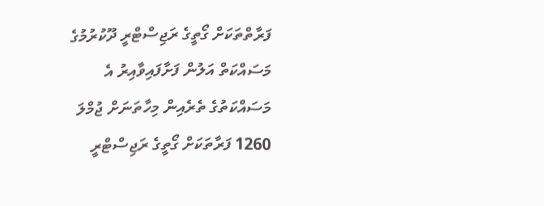ފަރާތްތަކަށް ގޯތީގެ ރަޖިސްޓްރީ ދޫކުރުމުގެ މަސައްކަތް އަލުން ފަށާފައިވާއިރު އެ މަސައްކަތުގެ ތެރެއިން މިހާތަނަށް ޖުމްލަ 1260 ފަރާތަކަށް ގޯތީގެ ރަޖިސްޓްރީ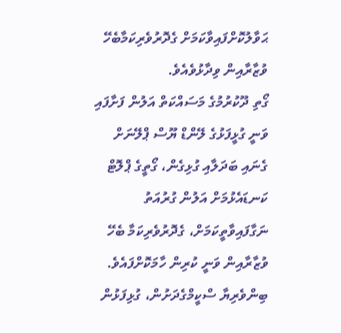ޙަވާލުކޮށްފައިވާކަމަށް ގެދޮރުވެރިކަމާބެހޭ ވުޒާރާއިން ވިދާޅުވެއެވެ.
ގޯތި ދޫކުރުމުގެ މަސައްކަތް އަލުން ފަށާފައި ވަނީ ގުޅީފަޅުގެ ލޭންޑް ޔޫސް ޕްލޭނަށް ގެނައި ބަދަލާއި ގުޅިގެން، ގޯތީގެ ޕްލޮޓް ކަނޑައެޅުމަށް އަލުން ގުރުއަތު ނަގާފައިވާތީކަމަށް، ގެދޮރުވެރިކަމާ ބެހޭ ވުޒާރާއިން ވަނީ ކުރިން ހާމަކޮށްފައެވެ.
ބިންވެރިޔާ ސްކީމްގެދަށުން، ގުޅިފަޅުން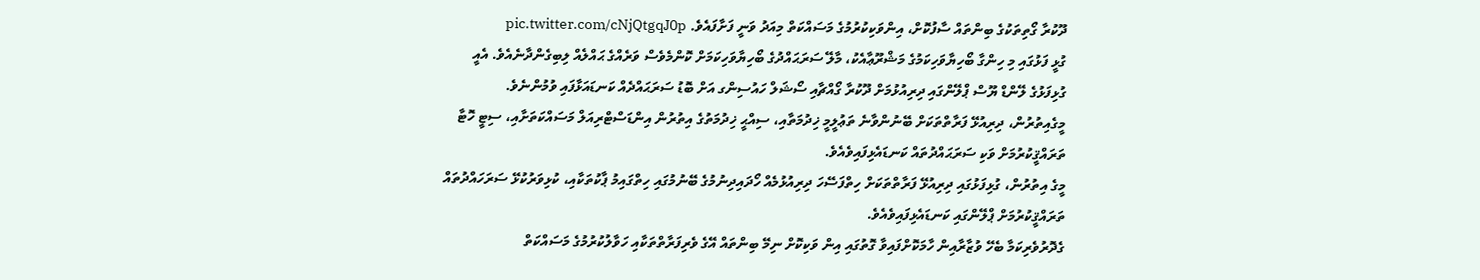ދޫކުރާ ގޯތިތަކުގެ ބިންތައް ސާފުކޮށް، އިންވަކިކުރުމުގެ މަސައްކަތް މިއަދު ވަނީ ފަށާފައެވެ. pic.twitter.com/cNjQtgqJ0p
ގުޅީ ފަޅުގައި މި ހިންގާ ބޯހިޔާވަހިކަމުގެ މަޝްރޫޢާއެކު، މާލޭ ސަރަޙައްދުގެ ބޯހިޔާވަހިކަމަށް ކޮންމެވެސް ވަރެއްގެ ޙައްލެއް ލިބިގެންދާނެއެވެ. އެއީ ގުޅިފަޅުގެ ލޭންޑް ޔޫސް ޕްލޭންގައި ދިރިއުޅުމަށް ދޫކުރާ ގޯއްޗާއި ސޯޝަލް ހައުސިންގ އަށް ބޮޑު ސަރަޙައްދެއް ކަނޑައަޅާފައި ވުމުންނެވެ.
މީގެއިތުރުން، ދިރިއުޅޭ ފަރާތްތަކަށް ބޭނުންވާނެ ތަޢުލީމީ ޚިދުމަތާއި، ސިއްޙީ ޚިދުމަތުގެ އިތުރުން އިންޑަސްޓްރިއަލް މަސައްކަތަށާއި، ސިޓީ ހޮޓާ ތަރައްޤީކުރުމަށް ވަކި ސަރަޙައްދުތައް ކަނޑައެޅިފައިވެއެވެ.
މީގެ އިތުރުން، ގުޅިފަޅުގައި ދިރިއުޅޭ ފަރާތްތަކަށް ހިތްފަސޭހަ ދިރިއުޅުމެއް ހޯދައިދިނުމުގެ ބޭނުމުގައި ހިތްގައިމު ޕާކުތަކާއި، ކުޅިވަރުކުޅޭ ސަރަހައްދުތައް ތަރައްޤީކުރުމަށް ޕްލޭންގައި ކަނޑައެޅިފައިވެއެވެ.
ގެދޮރުވެރިކަމާ ބެހޭ ވުޒާރާއިން ހާމަކޮށްފައިވާ ގޮތުގައި އިން ވަކިކޮށް ނިމޭ ބިންތައް އޭގެ ވެރިފަރާތްތަކާއި ހަވާލުކުރުމުގެ މަސައްކަތް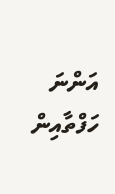އަންނަ ހަފްތާއިން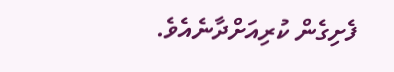ފެށިގެން ކުރިއަށްދާނެއެވެ.